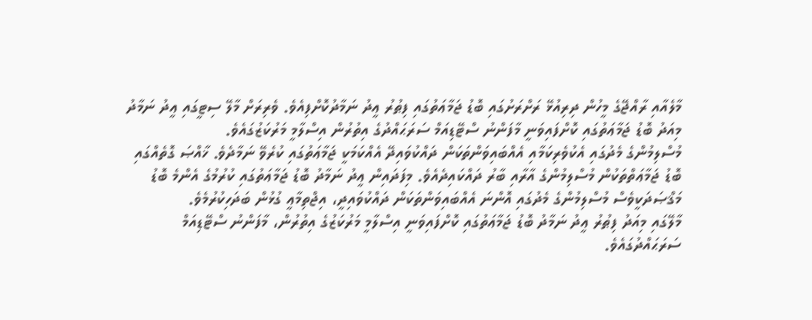މާލެއާއި ރާއްޖޭގެ މީހުން ދިރިއުޅޭ ރަށްރަށުގައި ބޮޑު ޖަމާޢަތުގައި ފިޠުރު ޢީދު ނަމާދުކޮށްފިއެވެ. ވެރިރަށް މާލޭ ސިޓީގައި ޢީދު ނަމާދު މިއަދު ބޮޑު ޖަމާޢަތުގައި ކޮށްފައިވަނީ މާފަންނު ސްޓޭޑިއަމް ސަރަޙައްދުގެ އިތުރުން އިސްލާމީ މަރުކަޒުގައެވެ.
މުސްލިމުންގެ މެދުގައި އެކުވެރިކަމާއި އެއްބައިވަންތަކަން ދައްކުވައިދޭ އެއްކަމަކީ ޖަމާޢަތުގައި ކުރެވޭ ނަމާދެވެ. ޚާއްޞަ ގޮތެއްގައި ބޮޑު ޖަމާޢަތްތަކުން މުސްލިމުންގެ އާރާއި ބާރު ދައްކައިދެއެވެ. މިފަދައިން ޢީދު ނަމާދު ބޮޑު ޖަމާޢަތުގައި ކުރުމުގެ އެންމެ ބޮޑު މަޤްޞަދަކީވެސް މުސްލިމުންގެ މެދުގައި އޮންނަ އެއްބައިވަންތަކަން ދައްކުވައިދީ، އިޖްތިމާޢީ ގުޅުން ބަދަހިކުރުމެވެ.
މާލޭގައި މިއަދު ފިޠުރު ޢީދު ނަމާދު ބޮޑު ޖަމާޢަތުގައި ކޮށްފައިވަނީ އިސްލާމީ މަރުކަޒުގެ އިތުރުން، މާފަންނު ސްޓޭޑިއަމް ސަރަޙައްދުގައެވެ.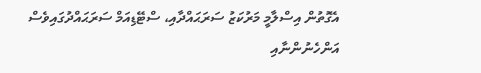އެގޮތުން އިސްލާމީ މަރުކަޒު ސަރަޙައްދާއި، ސްޓޭޑިއަމް ސަރަޙައްދުގައިވެސް އަންހެނުންނާއި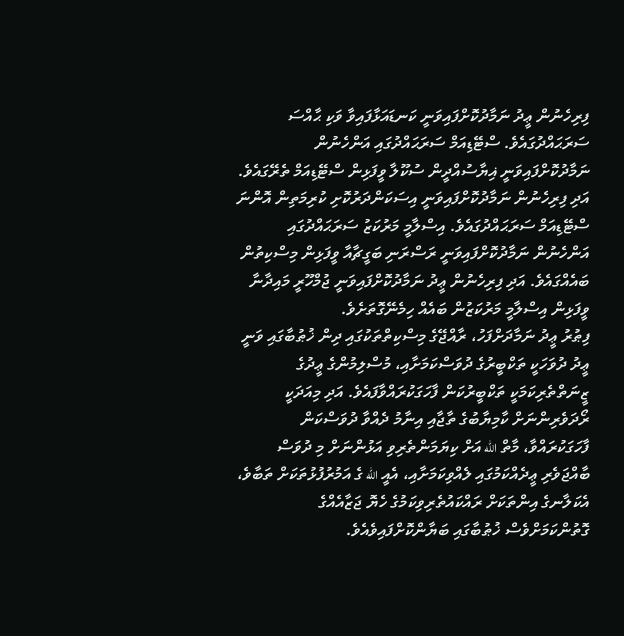ފިރިހެނުން ޢީދު ނަމާދުކޮށްފައިވަނީ ކަނޑައަޅާފައިވާ ވަކި ޙާއްސަ ސަރަޙައްދުގައެވެ. ސްޓޭޑިއަމް ސަރަޙައްދުގައި އަންހެނުން ނަމާދުކޮށްފައިވަނީ ޣިޔާސުއްދީން ސުކޫލާ ވީފަޅިން ސްޓޭޑިއަމް ތެރޭގައެވެ. އަދި ފިރިހެނުން ނަމާދުކޮށްފައިވަނީ އިސަކަންދަރުކޮށި ކުރިމަތިން އޮންނަ ސްޓޭޑިއަމް ސަރަޙައްދުގައެވެ. އިސްލާމީ މަރުކަޒު ސަރަޙައްދުގައި އަންހެނުން ނަމާދުކޮށްފައިވަނީ ރަސްރަނި ބަގީޗާއާ ވީފަޅިން މިސްކިތުން ބައެއްގައެވެ. އަދި ފިރިހެނުން ޢީދު ނަމާދުކޮށްފައިވަނީ ޖުމްހޫރީ މައިދާނާ ވީފަޅިން އިސްލާމީ މަރުކަޒުން ބައެއް ހިމެނޭގޮތަށެވެ.
ފިޠުރު ޢީދު ނަމާދަށްފަހު، ރާއްޖޭގެ މިސްކިތްތަކުގައި ދިން ޚުޠުބާގައި ވަނީ ޢީދު ދުވަހަކީ ތަކްބީރުގެ ދުވަސްކަމަށާއި، މުސްލިމުންގެ ޢީދުގެ ޒީނަތްތެރިކަމަކީ ތަކްބީރުކަން ފާހަގަކުރައްވާފައެވެ. އަދި މިއަދަކީ ރޯދަވެރިންނަށް ކާމިޔާބުގެ ތާޖާއި އިނާމު ދެއްވާ ދުވަސްކަން ފާހަގަކުރައްވާ، މާތް الله އަށް ކިޔަމަންތެރިވި އަޅުންނަށް މި ދުވަސް ބާއްޖަވެރި ޢީދެއްކަމުގައި ލެއްވިކަމަށާއި، އެއީ الله ގެ އަމުރުފުޅުތަކަށް ތަބާވެ، އެކަލާނގެ އިންތަކަށް ރައްކައުތެރިވިކަމުގެ ހެޔޮ ޖަޒާއެއްގެ ގޮތުންކަމަށްވެސް ޚުޠުބާގައި ބަޔާންކޮށްފައިވެއެވެ.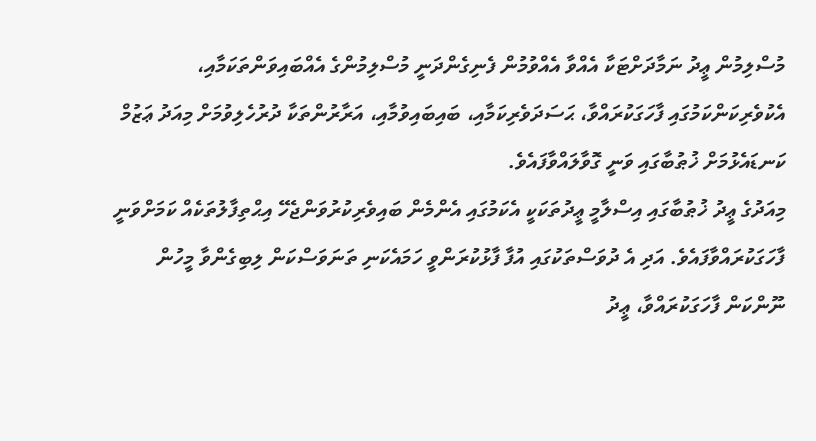މުސްލިމުން ޢީދު ނަމާދަށްޓަކާ އެއްވާ އެއްވުމުން ފެނިގެންދަނީ މުސްލިމުންގެ އެއްބައިވަންތަކަމާއި، އެކުވެރިކަންކަމުގައި ފާހަގަކުރައްވާ، ޙަސަދަވެރިކަމާއި، ބައިބައިވުމާއި، އަރާރުންތަކާ ދުރުހެލިވުމަށް މިއަދު ޢަޒުމް ކަނޑައެޅުމަށް ޚުޠުބާގައި ވަނީ ގޮވާލައްވާފައެވެ.
މިއަދުގެ ޢީދު ޚުޠުބާގައި އިސްލާމީ ޢީދުތަކަކީ އެކަމުގައި އެންމެން ބައިވެރިކުރުވަންޖެހޭ އިޙްތިފާލުތަކެއް ކަމަށްވަނީ ފާހަގަކުރައްވާފައެވެ. އަދި އެ ދުވަސްތަކުގައި އުފާ ފާޅުކުރަންވީ ހަމައެކަނި ތަނަވަސްކަން ލިބިގެންވާ މީހުން ނޫންކަން ފާހަގަކުރައްވާ، ޢީދު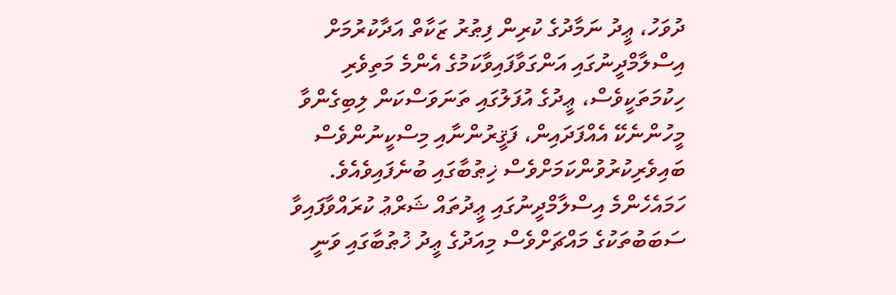ދުވަހު، ޢީދު ނަމާދުގެ ކުރިން ފިޠުރު ޒަކާތް އަދާކުރުމަށް އިސްލާމްދީނުގައި އަންގަވާފައިވާކަމުގެ އެންމެ މަތިވެރި ހިކުމަތަކީވެސް، ޢީދުގެ އުފަލުގައި ތަނަވަސްކަން ލިބިގެންވާ މީހުންނެކޭ އެއްފަދައިން، ފަޤީރުންނާއި މިސްކީނުންވެސް ބައިވެރިކުރުވުންކަމަށްވެސް ޚިޠުބާގައި ބުނެފައިވެއެވެ. ހަމައެހެންމެ އިސްލާމްދީނުގައި ޢީދުތައް ޝަރްޢު ކުރައްވާފައިވާ ސަބަބުތަކުގެ މައްޗަށްވެސް މިއަދުގެ ޢީދު ޚުޠުބާގައި ވަނީ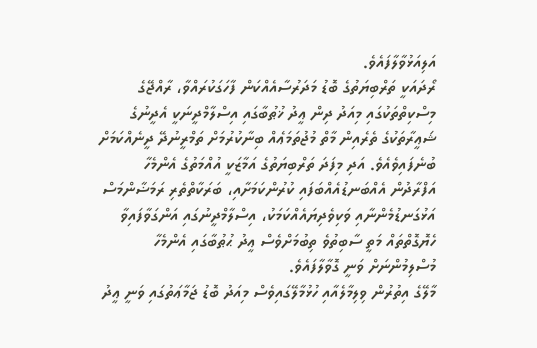އަލިއަޅުވާލާފައެވެ.
ރޯދައަކީ ތަރްބިޔަތުގެ ބޮޑު މަދަރުސާއެއްކަން ފާހަގަކުރައްވާ، ރާއްޖޭގެ މިސްކިތްތަކުގައި މިއަދު ދިން ޢީދު ޚުޠުބާގައި އިސްލާމްދީނަކީ އެދީނުގެ ޝަޢީރާތަކުގެ ތެރެއިން މާތް މުޖުތަމަޢެއް ބިނާކުރުމަށް ތަމްރީނުދޭ ދީނެއްކަމަށް ބުނެފައިވެއެވެ. އަދި މިފަދަ ތަރްބިޔަތުގެ އަމާޒަކީ އުއްމަތުގެ އެންމެހާ އަފްރާދުން އެއްބަނޑުއެއްބަފައި ކުރުންކަމަށާއި، ބަރަކާތްތެރި ރަމަޟާންމަސް އަޅުގަނޑުމެންނާއި ވަކިވެދިޔައެއްކަމަކު، އިސްލާމްދީނުގައި އަންގަވާފައިވާ ހެޔޮގޮތްތައް މަތީ ސާބިތުވެ ތިބުމަށްވެސް ޢީދު ޙުޠުބާގައި އެންމެހާ މުސްލިމުންނަށް ވަނީ ގޮވާލާފައެވެ.
މާލޭގެ އިތުރުން ވިލިމާލެއާއި ހުޅުމާލޭގައިވެސް މިއަދު ބޮޑު ޖަމާޢަތުގައި ވަނީ ޢީދު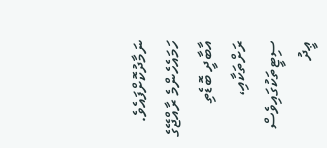ނަމާދުކޮށްފައެވެ. ހަމައެހެންމެ ރާއްޖޭގެ އާބާދީ ބޮޑެތި ރަށްތަކާއި، ސިޓީތަކުގައިވެސް ޢީދު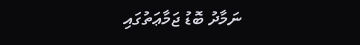ނަމާދު ބޮޑު ޖަމާޢަތުގައި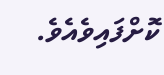ކޮށްފައިވެއެވެ.